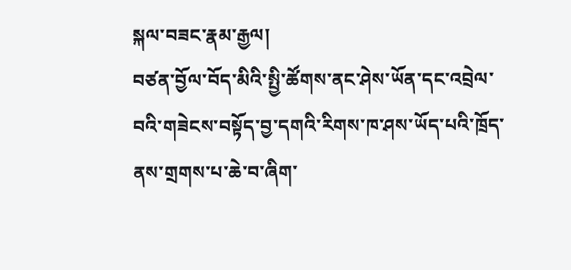སྐལ་བཟང་རྣམ་རྒྱལ།
བཙན་བྱོལ་བོད་མིའི་སྤྱི་ཚོགས་ནང་ཤེས་ཡོན་དང་འབྲེལ་བའི་གཟེངས་བསྟོད་བྱ་དགའི་རིགས་ཁ་ཤས་ཡོད་པའི་ཁྲོད་ནས་གྲགས་པ་ཆེ་བ་ཞིག་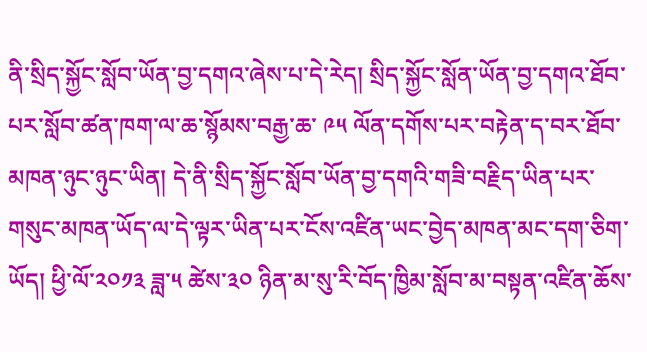ནི་སྲིད་སྐྱོང་སློབ་ཡོན་བྱ་དགའ་ཞེས་པ་དེ་རེད། སྲིད་སྐྱོང་སློན་ཡོན་བྱ་དགའ་ཐོབ་པར་སློབ་ཚན་ཁག་ལ་ཆ་སྙོམས་བརྒྱ་ཆ་ ༩༥ ལོན་དགོས་པར་བརྟེན་ད་བར་ཐོབ་མཁན་ཉུང་ཉུང་ཡིན། དེ་ནི་སྲིད་སྐྱོང་སློབ་ཡོན་བྱ་དགའི་གཟི་བརྗིད་ཡིན་པར་གསུང་མཁན་ཡོད་ལ་དེ་ལྟར་ཡིན་པར་ངོས་འཛིན་ཡང་བྱེད་མཁན་མང་དག་ཅིག་ཡོད། ཕྱི་ལོ་༢༠༡༣ ཟླ་༥ ཚེས་༣༠ ཉིན་མ་སུ་རི་བོད་ཁྱིམ་སློབ་མ་བསྟན་འཛིན་ཆོས་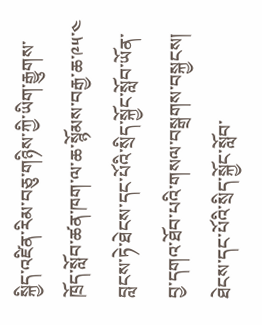སྐྱིད་འཛིན་རིམ་བཅུ་གཉིས་ཀྱི་ཡིག་རྒྱུགས་ཁྲོད་སློབ་ཚན་ཁག་ལ་ཆ་སྙོམས་བརྒྱ་ཆ་༩༥་༤ བླངས་ཏེ་ཐེངས་དང་པོའི་སྲིད་སྐྱོང་སློབ་ཡོན་བྱ་དགའ་ཐོབ་པའི་གསལ་བསྒྲགས་བསྐྱངས།
ཐེངས་དང་པོའི་སྲིད་སྐྱོང་སློབ་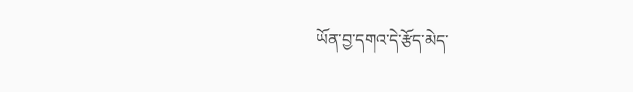ཡོན་བྱ་དགའ་དེ་རྩོད་མེད་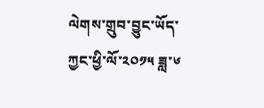ལེགས་གྲུབ་བྱུང་ཡོད་ཀྱང་ཕྱི་ལོ་༢༠༡༥ ཟླ་༦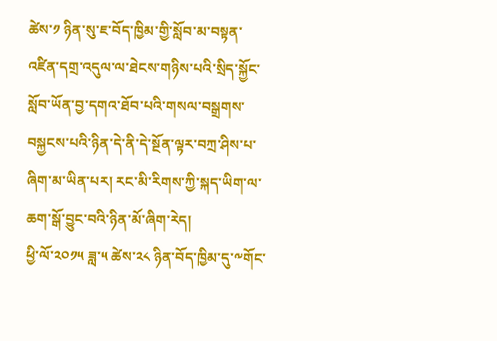ཚེས་༡ ཉིན་སུ་ཇ་བོད་ཁྱིམ་གྱི་སློབ་མ་བསྟན་འཛིན་དགྲ་འདུལ་ལ་ཐེངས་གཉིས་པའི་སྲིད་སྐྱོང་སློབ་ཡོན་བྱ་དགའ་ཐོབ་པའི་གསལ་བསྒྲགས་བསྐྱངས་པའི་ཉིན་དེ་ནི་དེ་སྔོན་ལྟར་བཀྲ་ཤིས་པ་ཞིག་མ་ཡིན་པར། རང་མི་རིགས་ཀྱི་སྐད་ཡིག་ལ་ཆག་སྒོ་བྱུང་བའི་ཉིན་མོ་ཞིག་རེད།
ཕྱི་ལོ་༢༠༡༥ ཟླ་༥ ཚེས་༢༨ ཉིན་བོད་ཁྱིམ་དུ་༸གོང་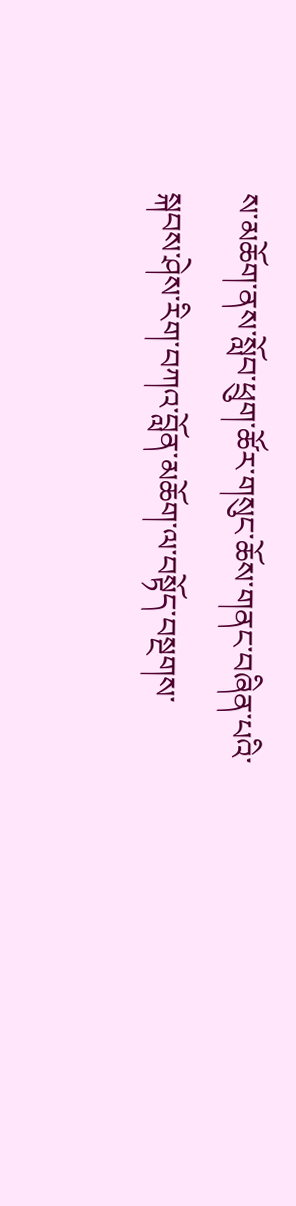ས་མཆོག་ནས་སློབ་ཕྲུག་ཚོར་གསུང་ཆོས་གནང་བཞིན་པའི་སྐབས་ཤེས་རིག་བཀའ་བློན་མཆོག་ལ་བསྟོད་བསྔགས་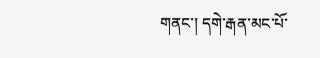གནང་། དགེ་རྒན་མང་པོ་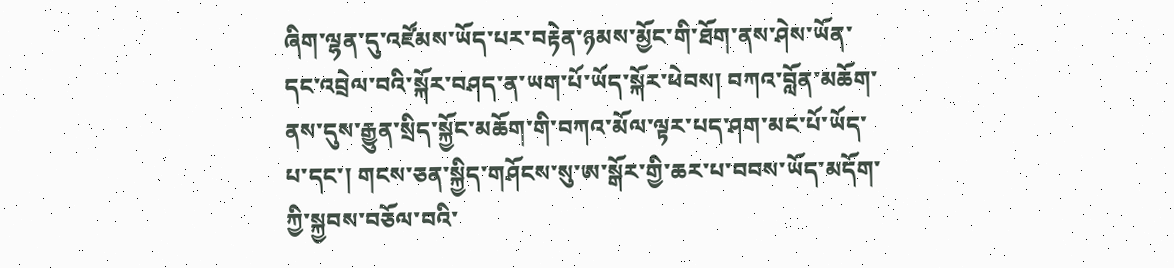ཞིག་ལྷན་དུ་འཛོམས་ཡོད་པར་བརྟེན་ཉམས་མྱོང་གི་ཐོག་ནས་ཤེས་ཡོན་དང་འབྲེལ་བའི་སྐོར་བཤད་ན་ཡག་པོ་ཡོད་སྐོར་ཕེབས། བཀའ་བློན་མཆོག་ནས་དུས་རྒྱུན་སྲིད་སྐྱོང་མཆོག་གི་བཀའ་མོལ་ལྟར་པད་ཤག་མང་པོ་ཡོད་པ་དང་། གངས་ཅན་སྐྱིད་གཤོངས་སུ་ཨ་སྒོར་གྱི་ཆར་པ་བབས་ཡོད་མདོག་ཀྱི་སྐྱབས་བཅོལ་བའི་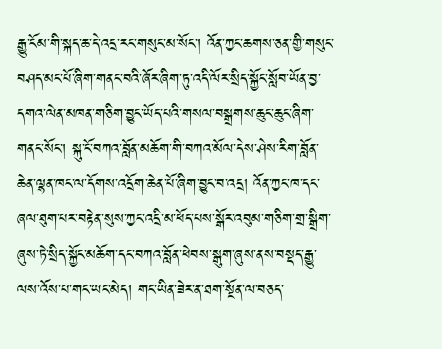རྒྱུ་ངོམ་གི་སྐད་ཆ་དེ་འདྲ་རང་གསུང་མ་སོང་། འོན་ཀྱང་ཆགས་ཅན་གྱི་གསུང་བཤད་མང་པོ་ཞིག་གནང་བའི་ཞོར་ཞིག་ཏུ་འདི་ལོར་སྲིད་སྐྱོང་སློབ་ཡོན་བྱ་དགའ་ལེན་མཁན་གཅིག་བྱུང་ཡོད་པའི་གསལ་བསྒྲགས་ཆུང་ཆུང་ཞིག་གནང་སོང་། སྐུ་ངོ་བཀའ་བློན་མཆོག་གི་བཀའ་མོལ་དེས་ཤེས་རིག་བློན་ཆེན་ལྷན་ཁང་ལ་དོགས་འདྲོག་ཆེན་པོ་ཞིག་བྱུང་བ་འདྲ། འོན་ཀྱང་ཁ་དང་ཞལ་ཐུག་པར་བརྟེན་སུས་ཀྱང་འདྲི་མ་ཕོད་པས་སྒོར་འབུམ་གཅིག་གྲ་སྒྲིག་ཞུས་ཏེ་སྲིད་སྐྱོང་མཆོག་དང་བཀའ་བློན་ཕེབས་སྒུག་ཞུས་ནས་བསྡད་རྒྱུ་ལས་འོས་པ་གང་ཡང་མེད། གང་ཡིན་ཟེར་ན་ཐག་སྔོན་ལ་བཅད་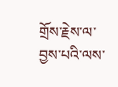གྲོས་རྗེས་ལ་བྱས་པའི་ལས་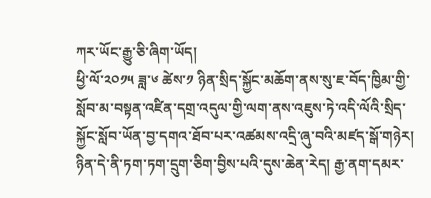ཀར་ཡོང་རྒྱུ་ཅི་ཞིག་ཡོད།
ཕྱི་ལོ་༢༠༡༥ ཟླ་༦ ཚེས་༡ ཉིན་སྲིད་སྐྱོང་མཆོག་ནས་སུ་ཇ་བོད་ཁྱིམ་གྱི་སློབ་མ་བསྟན་འཛིན་དགྲ་འདུལ་གྱི་ལག་ནས་འཇུས་ཏེ་འདི་ལོའི་སྲིད་སྐྱོང་སློབ་ཡོན་བྱ་དགའ་ཐོབ་པར་འཚམས་འདྲི་ཞུ་བའི་མཛད་སྒོ་གཉེར། ཉིན་དེ་ནི་ཏག་ཏག་དྲུག་ཅིག་བྱིས་པའི་དུས་ཆེན་རེད། རྒྱ་ནག་དམར་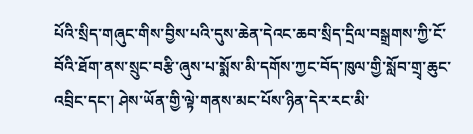པོའི་སྲིད་གཞུང་གིས་བྱིས་པའི་དུས་ཆེན་དེའང་ཆབ་སྲིད་དྲིལ་བསྒྲགས་ཀྱི་ངོ་བོའི་ཐོག་ནས་སྲུང་བརྩི་ཞུས་པ་སྨོས་མི་དགོས་ཀྱང་བོད་ཁུལ་གྱི་སློབ་གྲྭ་ཆུང་འབྲིང་དང་། ཤེས་ཡོན་གྱི་ལྟེ་གནས་མང་པོས་ཉིན་དེར་རང་མི་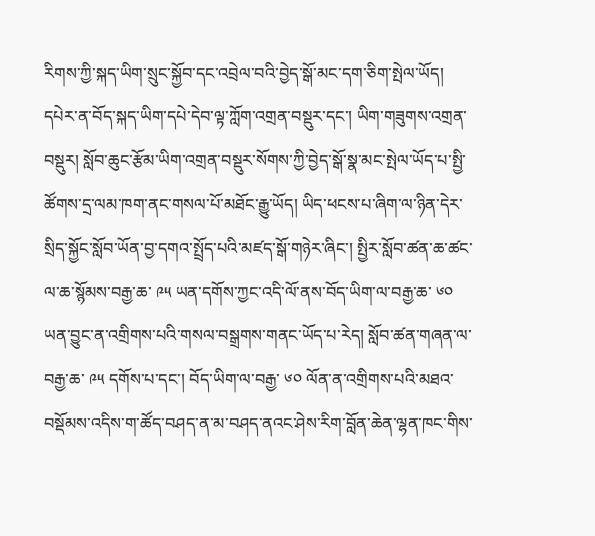རིགས་ཀྱི་སྐད་ཡིག་སྲུང་སྐྱོབ་དང་འབྲེལ་བའི་བྱེད་སྒོ་མང་དག་ཅིག་སྤེལ་ཡོད།
དཔེར་ན་བོད་སྐད་ཡིག་དཔེ་དེབ་ལྟ་ཀློག་འགྲན་བསྡུར་དང་། ཡིག་གཟུགས་འགྲན་བསྡུར། སློབ་ཆུང་རྩོམ་ཡིག་འགྲན་བསྡུར་སོགས་ཀྱི་བྱེད་སྒོ་སྣ་མང་སྤེལ་ཡོད་པ་སྤྱི་ཚོགས་དྲ་ལམ་ཁག་ནང་གསལ་པོ་མཐོང་རྒྱུ་ཡོད། ཡིད་ཕངས་པ་ཞིག་ལ་ཉིན་དེར་སྲིད་སྐྱོང་སློབ་ཡོན་བྱ་དགའ་སྤྲོད་པའི་མཛད་སྒོ་གཉེར་ཞིང་། སྤྱིར་སློབ་ཚན་ཆ་ཚང་ལ་ཆ་སྙོམས་བརྒྱ་ཆ་ ༩༥ ཡན་དགོས་ཀྱང་འདི་ལོ་ནས་བོད་ཡིག་ལ་བརྒྱ་ཆ་ ༦༠ ཡན་བྱུང་ན་འགྲིགས་པའི་གསལ་བསྒྲགས་གནང་ཡོད་པ་རེད། སློབ་ཚན་གཞན་ལ་བརྒྱ་ཆ་ ༩༥ དགོས་པ་དང་། བོད་ཡིག་ལ་བརྒྱ་ ༦༠ ལོན་ན་འགྲིགས་པའི་མཐའ་བསྡོམས་འདིས་ག་ཚོད་བཤད་ན་མ་བཤད་ནའང་ཤེས་རིག་བློན་ཆེན་ལྷན་ཁང་གིས་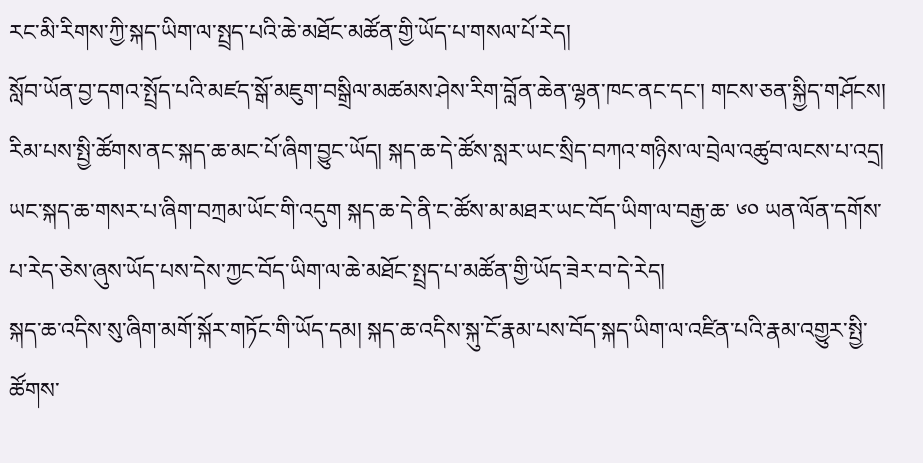རང་མི་རིགས་ཀྱི་སྐད་ཡིག་ལ་སྤྲད་པའི་ཆེ་མཐོང་མཚོན་གྱི་ཡོད་པ་གསལ་པོ་རེད།
སློབ་ཡོན་བྱ་དགའ་སྤྲོད་པའི་མཛད་སྒོ་མཇུག་བསྒྲིལ་མཚམས་ཤེས་རིག་བློན་ཆེན་ལྷན་ཁང་ནང་དང་། གངས་ཅན་སྐྱིད་གཤོངས། རིམ་པས་སྤྱི་ཚོགས་ནང་སྐད་ཆ་མང་པོ་ཞིག་བྱུང་ཡོད། སྐད་ཆ་དེ་ཚོས་སླར་ཡང་སྲིད་བཀའ་གཉིས་ལ་བྲེལ་འཚུབ་ལངས་པ་འདྲ། ཡང་སྐད་ཆ་གསར་པ་ཞིག་བཀྲམ་ཡོང་གི་འདུག སྐད་ཆ་དེ་ནི་ང་ཚོས་མ་མཐར་ཡང་བོད་ཡིག་ལ་བརྒྱ་ཆ་ ༦༠ ཡན་ལོན་དགོས་པ་རེད་ཅེས་ཞུས་ཡོད་པས་དེས་ཀྱང་བོད་ཡིག་ལ་ཆེ་མཐོང་སྤྲད་པ་མཚོན་གྱི་ཡོད་ཟེར་བ་དེ་རེད།
སྐད་ཆ་འདིས་སུ་ཞིག་མགོ་སྐོར་གཏོང་གི་ཡོད་དམ། སྐད་ཆ་འདིས་སྐུ་ངོ་རྣམ་པས་བོད་སྐད་ཡིག་ལ་འཛིན་པའི་རྣམ་འགྱུར་སྤྱི་ཚོགས་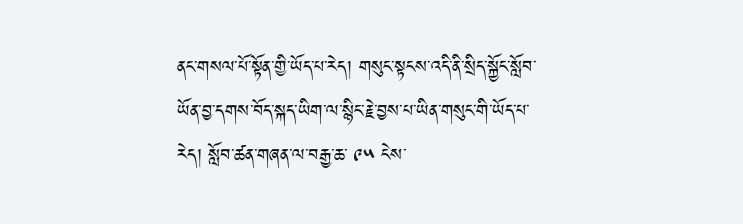ནང་གསལ་པོ་སྟོན་གྱི་ཡོད་པ་རེད། གསུང་སྟངས་འདི་ནི་སྲིད་སྐྱོང་སློབ་ཡོན་བྱ་དགས་བོད་སྐད་ཡིག་ལ་སྙིང་རྗེ་བྱས་པ་ཡིན་གསུང་གི་ཡོད་པ་རེད། སློབ་ཚན་གཞན་ལ་བརྒྱ་ཆ་ ༩༥ ངེས་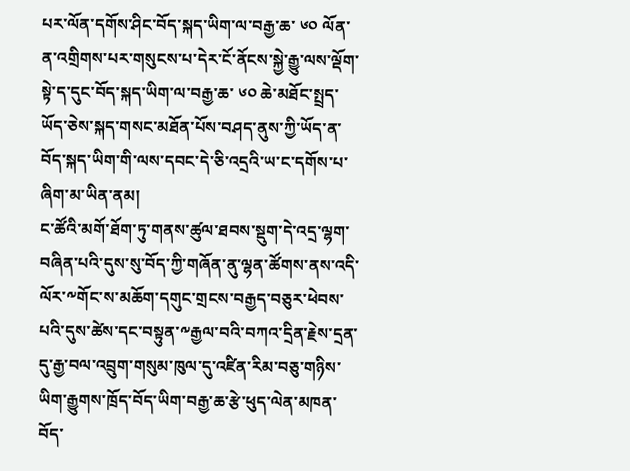པར་ལོན་དགོས་ཤིང་བོད་སྐད་ཡིག་ལ་བརྒྱ་ཆ་ ༦༠ ལོན་ན་འགྲིགས་པར་གསུངས་པ་དེར་ངོ་ནོངས་སྐྱེ་རྒྱུ་ལས་ལྡོག་སྟེ་ད་དུང་བོད་སྐད་ཡིག་ལ་བརྒྱ་ཆ་ ༦༠ ཆེ་མཐོང་སྤྲད་ཡོད་ཅེས་སྐད་གསང་མཐོན་པོས་བཤད་ནུས་ཀྱི་ཡོད་ན་བོད་སྐད་ཡིག་གི་ལས་དབང་དེ་ཅི་འདྲའི་ཡ་ང་དགོས་པ་ཞིག་མ་ཡིན་ནམ།
ང་ཚོའི་མགོ་ཐོག་ཏུ་གནས་ཚུལ་ཐབས་སྡུག་དེ་འདྲ་ལྷག་བཞིན་པའི་དུས་སུ་བོད་ཀྱི་གཞོན་ནུ་ལྷན་ཚོགས་ནས་འདི་ལོར་༸གོང་ས་མཆོག་དགུང་གྲངས་བརྒྱད་བཅུར་ཕེབས་པའི་དུས་ཚེས་དང་བསྟུན་༸རྒྱལ་བའི་བཀའ་དྲིན་རྗེས་དྲན་དུ་རྒྱ་བལ་འབྲུག་གསུམ་ཁུལ་དུ་འཛིན་རིམ་བཅུ་གཉིས་ཡིག་རྒྱུགས་ཁྲོད་བོད་ཡིག་བརྒྱ་ཆ་རྩེ་ཕུད་ལེན་མཁན་བོད་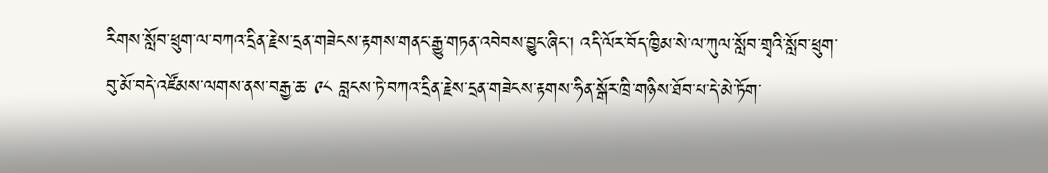རིགས་སློབ་ཕྲུག་ལ་བཀའ་དྲིན་རྗེས་དྲན་གཟེངས་རྟགས་གནང་རྒྱུ་གཏན་འབེབས་བྱུང་ཞིང་། འདི་ལོར་བོད་ཁྱིམ་སེ་ལ་ཀུལ་སློབ་གྲྭའི་སློབ་ཕྲུག་བུ་མོ་བདེ་འཛོམས་ལགས་ནས་བརྒྱ་ཆ་ ༩༨ བླངས་ཏེ་བཀའ་དྲིན་རྗེས་དྲན་གཟེངས་རྟགས་ཧིན་སྒོར་ཁྲི་གཉིས་ཐོབ་པ་དེ་མེ་ཏོག་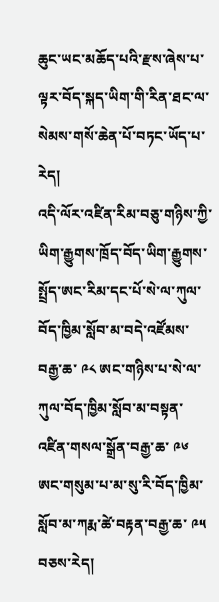ཆུང་ཡང་མཆོད་པའི་རྫས་ཞེས་པ་ལྟར་བོད་སྐད་ཡིག་གི་རིན་ཐང་ལ་སེམས་གསོ་ཆེན་པོ་བཏང་ཡོད་པ་རེད།
འདི་ལོར་འཛིན་རིམ་བཅུ་གཉིས་ཀྱི་ཡིག་རྒྱུགས་ཁྲོད་བོད་ཡིག་རྒྱུགས་སྤྲོད་ཨང་རིམ་དང་པོ་སེ་ལ་ཀུལ་བོད་ཁྱིམ་སློབ་མ་བདེ་འཛོམས་བརྒྱ་ཆ་ ༩༨ ཨང་གཉིས་པ་སེ་ལ་ཀུལ་བོད་ཁྱིམ་སློབ་མ་བསྟན་འཛིན་གསལ་སྒྲོན་བརྒྱ་ཆ་ ༩༦ ཨང་གསུམ་པ་མ་སུ་རི་བོད་ཁྱིམ་སློབ་མ་ཀརྨ་ཚེ་བརྟན་བརྒྱ་ཆ་ ༩༥ བཅས་རེད།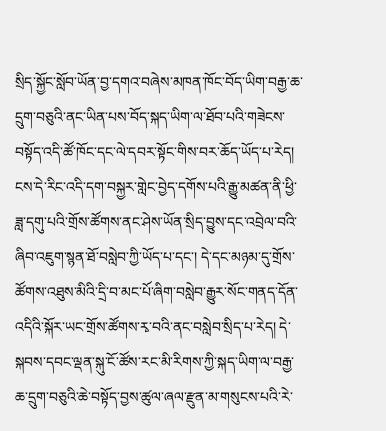སྲིད་སྐྱོང་སློབ་ཡོན་བྱ་དགའ་བཞེས་མཁན་ཁོང་བོད་ཡིག་བརྒྱ་ཆ་དྲུག་བཅུའི་ནང་ཡིན་པས་བོད་སྐད་ཡིག་ལ་ཐོབ་པའི་གཟེངས་བསྟོད་འདི་ཚོ་ཁོང་དང་ལེ་དབར་སྟོང་གིས་བར་ཆོད་ཡོད་པ་རེད།
ངས་དེ་རིང་འདི་དག་བསྐྱར་གླེང་བྱེད་དགོས་པའི་རྒྱུ་མཚན་ནི་ཕྱི་ཟླ་དགུ་པའི་གྲོས་ཚོགས་ནང་ཤེས་ཡོན་སྲིད་བྱུས་དང་འབྲེལ་བའི་ཞིབ་འཇུག་སྙན་ཐོ་བསླེབ་ཀྱི་ཡོད་པ་དང་། དེ་དང་མཉམ་དུ་གྲོས་ཚོགས་འཐུས་མིའི་དྲི་བ་མང་པོ་ཞིག་བསླེབ་རྒྱུར་སོང་གནད་དོན་འདིའི་སྐོར་ཡང་གྲོས་ཚོགས་རྭ་བའི་ནང་བསླེབ་སྲིད་པ་རེད། དེ་སྐབས་དབང་ལྡན་སྐུ་ངོ་ཚོས་རང་མི་རིགས་ཀྱི་སྐད་ཡིག་ལ་བརྒྱ་ཆ་དྲུག་བཅུའི་ཆེ་བསྟོད་བྱས་ཚུལ་ཞལ་རྫུན་མ་གསུངས་པའི་རེ་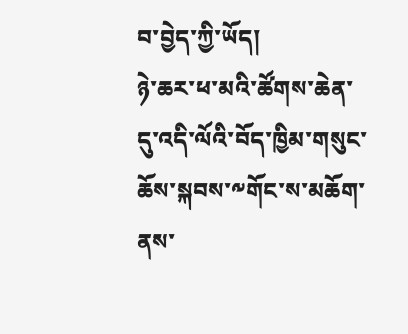བ་བྱེད་ཀྱི་ཡོད།
ཉེ་ཆར་ཕ་མའི་ཚོགས་ཆེན་དུ་འདི་ལོའི་བོད་ཁྱིམ་གསུང་ཆོས་སྐབས་༸གོང་ས་མཆོག་ནས་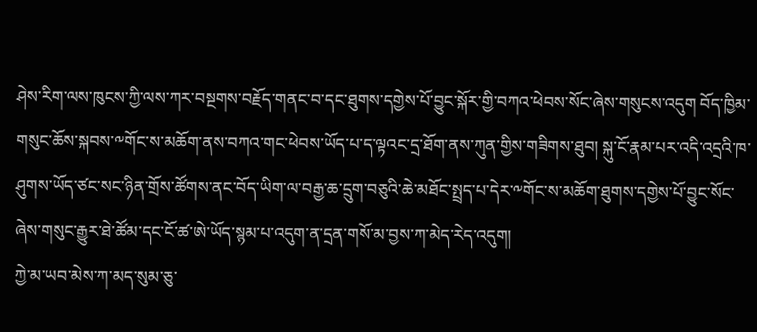ཤེས་རིག་ལས་ཁུངས་ཀྱི་ལས་ཀར་བསྔགས་བརྗོད་གནང་བ་དང་ཐུགས་དགྱེས་པོ་བྱུང་སྐོར་གྱི་བཀའ་ཕེབས་སོང་ཞེས་གསུངས་འདུག བོད་ཁྱིམ་གསུང་ཆོས་སྐབས་༸གོང་ས་མཆོག་ནས་བཀའ་གང་ཕེབས་ཡོད་པ་ད་ལྟའང་དྲ་ཐོག་ནས་ཀུན་གྱིས་གཟིགས་ཐུབ། སྐུ་ངོ་རྣམ་པར་འདི་འདྲའི་ཁ་ཤུགས་ཡོད་ཙང་སང་ཉིན་གྲོས་ཚོགས་ནང་བོད་ཡིག་ལ་བརྒྱ་ཆ་དྲུག་བཅུའི་ཆེ་མཐོང་སྤྲད་པ་དེར་༸གོང་ས་མཆོག་ཐུགས་དགྱེས་པོ་བྱུང་སོང་ཞེས་གསུང་རྒྱུར་ཐེ་ཚོམ་དང་ངོ་ཚ་ཨེ་ཡོད་སྙམ་པ་འདུག་ན་དྲན་གསོ་མ་བྱས་ཀ་མེད་རེད་འདུག།
ཀྱེ་མ་ཡབ་མེས་ཀ་མད་སུམ་ཅུ་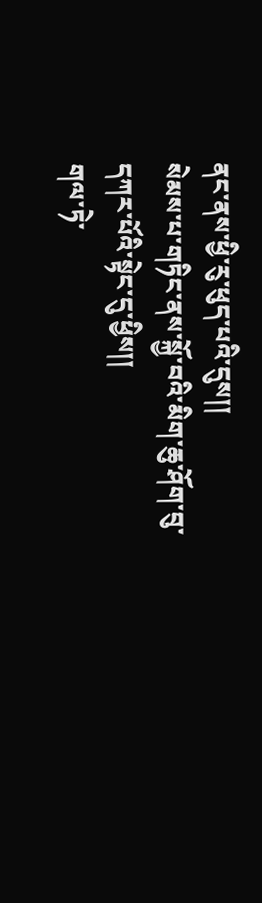ནང་ནས་ཕྱི་རུ་ཕུད་པའི་དུས།།
སེམས་པ་གཏིང་ནས་སྐྱོ་བའི་མིག་ཆུ་ཤོག་བུ་དཀར་པོའི་སྟེང་དུ་ཕྱིས།།
གལ་ཏེ་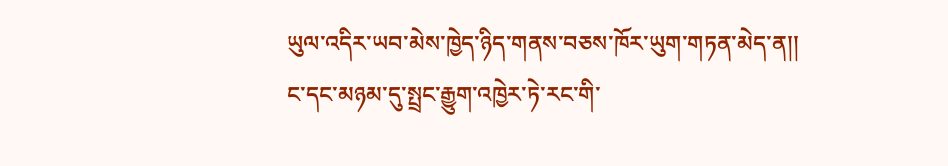ཡུལ་འདིར་ཡབ་མེས་ཁྱེད་ཉིད་གནས་བཅས་ཁོར་ཡུག་གཏན་མེད་ན།།
ང་དང་མཉམ་དུ་སྤྲང་རྒྱུག་འཁྱེར་ཏེ་རང་གི་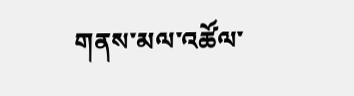གནས་མལ་འཚོལ་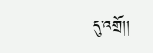དུ་འགྲོ།།